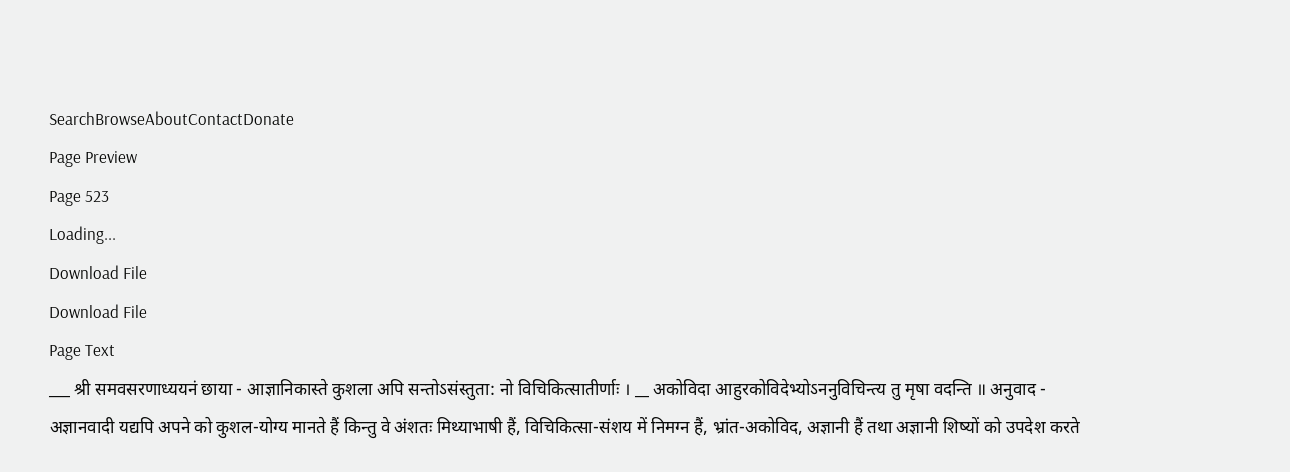SearchBrowseAboutContactDonate
Page Preview
Page 523
Loading...
Download File
Download File
Page Text
___ श्री समवसरणाध्ययनं छाया - आज्ञानिकास्ते कुशला अपि सन्तोऽसंस्तुता: नो विचिकित्सातीर्णाः । __ अकोविदा आहुरकोविदेभ्योऽननुविचिन्त्य तु मृषा वदन्ति ॥ अनुवाद - अज्ञानवादी यद्यपि अपने को कुशल-योग्य मानते हैं किन्तु वे अंशतः मिथ्याभाषी हैं, विचिकित्सा-संशय में निमग्न हैं, भ्रांत-अकोविद, अज्ञानी हैं तथा अज्ञानी शिष्यों को उपदेश करते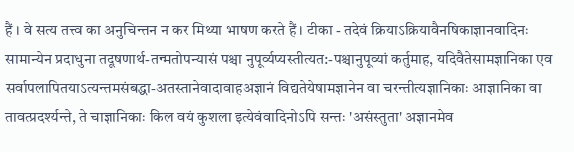हैं । वे सत्य तत्त्व का अनुचिन्तन न कर मिथ्या भाषण करते हैं। टीका - तदेवं क्रियाऽक्रियावैनषिकाज्ञानवादिनः सामान्येन प्रदाधुना तदूषणार्थ-तन्मतोपन्यासं पश्चा नुपूर्व्यप्यस्तीत्यत:-पश्चानुपूव्यां कर्तुमाह, यदिवैतेसामज्ञानिका एव सर्वापलापितयाऽत्यन्तमसंबद्धा-अतस्तानेवादावाहअज्ञानं विद्यतेयेषामज्ञानेन वा चरन्तीत्यज्ञानिकाः आज्ञानिका वा तावत्प्रदर्श्यन्ते, ते चाज्ञानिकाः किल वयं कुशला इत्येवंवादिनोऽपि सन्तः 'असंस्तुता' अज्ञानमेव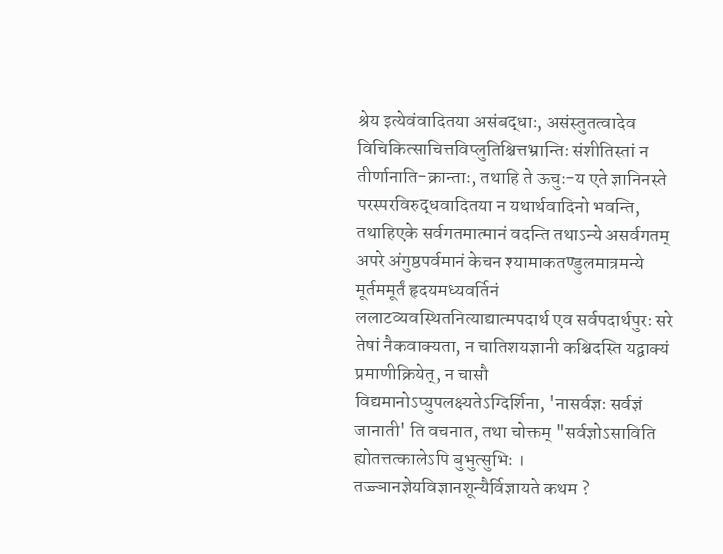श्रेय इत्येवंवादितया असंबद्धाः, असंस्तुतत्वादेव विचिकित्साचित्तविप्लुतिश्चित्तभ्रान्तिः संशीतिस्तां न तीर्णानाति-क्रान्ताः, तथाहि ते ऊचुः-य एते ज्ञानिनस्ते परस्परविरुद्धवादितया न यथार्थवादिनो भवन्ति, तथाहिएके सर्वगतमात्मानं वदन्ति तथाऽन्ये असर्वगतम् अपरे अंगुष्ठपर्वमानं केचन श्यामाकतण्डुलमात्रमन्ये मूर्तममूर्तं हृदयमध्यवर्तिनं ललाटव्यवस्थितनित्याद्यात्मपदार्थ एव सर्वपदार्थपुरः सरे तेषां नैकवाक्यता, न चातिशयज्ञानी कश्चिदस्ति यद्वाक्यं प्रमाणीक्रियेत्, न चासौ विद्यमानोऽप्युपलक्ष्यतेऽग्दिर्शिना, 'नासर्वज्ञः सर्वज्ञं जानाती' ति वचनात, तथा चोक्तम् "सर्वज्ञोऽसाविति ह्योतत्तत्कालेऽपि बुभुत्सुभिः । तज्ज्ञानज्ञेयविज्ञानशून्यैर्विज्ञायते कथम ?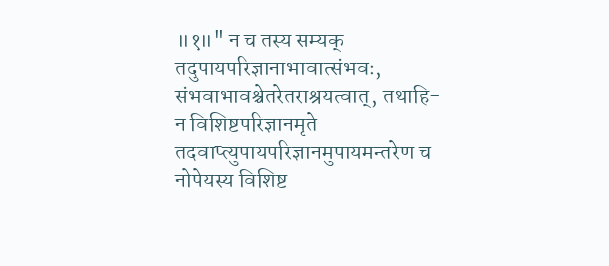॥१॥" न च तस्य सम्यक् तदुपायपरिज्ञानाभावात्संभवः, संभवाभावश्चेतरेतराश्रयत्वात्, तथाहि-न विशिष्टपरिज्ञानमृते तदवाप्त्युपायपरिज्ञानमुपायमन्तरेण च नोपेयस्य विशिष्ट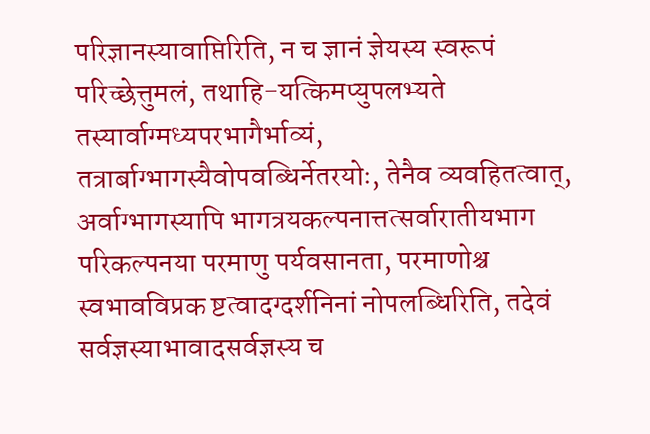परिज्ञानस्यावाप्तिरिति, न च ज्ञानं ज्ञेयस्य स्वरूपं परिच्छेत्तुमलं, तथाहि-यत्किमप्युपलभ्यते तस्यार्वाग्मध्यपरभागैर्भाव्यं, तत्रार्बाग्भागस्यैवोपवब्धिर्नेतरयोः, तेनैव व्यवहितत्वात्, अर्वाग्भागस्यापि भागत्रयकल्पनात्तत्सर्वारातीयभाग परिकल्पनया परमाणु पर्यवसानता, परमाणोश्च स्वभावविप्रक ष्टत्वादग्दर्शनिनां नोपलब्धिरिति, तदेवं सर्वज्ञस्याभावादसर्वज्ञस्य च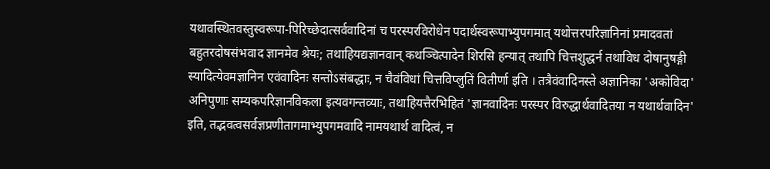यथावस्थितवस्तुस्वरूपा-पिरिच्छेदात्सर्ववादिनां च परस्परविरोधेन पदार्थस्वरूपाभ्युपगमात् यथोत्तरपरिज्ञानिनां प्रमादवतां बहुतरदोषसंभवाद ज्ञानमेव श्रेयः; तथाहियद्यज्ञानवान् कथञ्चित्पादेन शिरसि हन्यात् तथापि चित्तशुद्धर्न तथाविध दोषानुषङ्गी स्यादित्येवमज्ञानिन एवंवादिनः सन्तोऽसंबद्धाः, न चैवंविधां चित्तविप्लुतिं वितीर्णा इति । तत्रैवंवादिनस्ते अज्ञानिका 'अकोविदा' अनिपुणाः सम्यकपरिज्ञानविकला इत्यवगन्तव्याः, तथाहियत्तैरभिहितं 'ज्ञानवादिनः परस्पर विरुद्धार्थवादितया न यथार्थवादिन' इति, तद्भवत्वसर्वज्ञप्रणीतागमाभ्युपगमवादि नामयथार्थ वादित्वं, न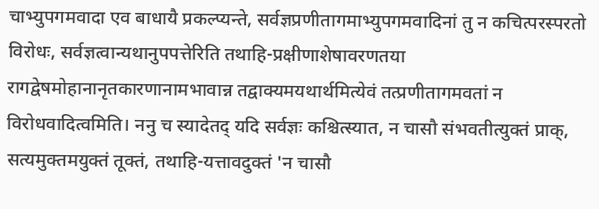चाभ्युपगमवादा एव बाधायै प्रकल्प्यन्ते, सर्वज्ञप्रणीतागमाभ्युपगमवादिनां तु न कचित्परस्परतो विरोधः, सर्वज्ञत्वान्यथानुपपत्तेरिति तथाहि-प्रक्षीणाशेषावरणतया रागद्वेषमोहानानृतकारणानामभावान्न तद्वाक्यमयथार्थमित्येवं तत्प्रणीतागमवतां न विरोधवादित्वमिति। ननु च स्यादेतद् यदि सर्वज्ञः कश्चित्स्यात, न चासौ संभवतीत्युक्तं प्राक्, सत्यमुक्तमयुक्तं तूक्तं, तथाहि-यत्तावदुक्तं 'न चासौ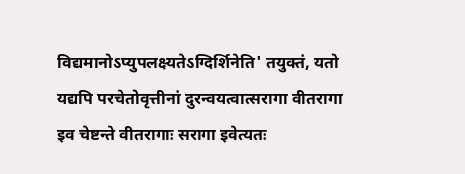विद्यमानोऽप्युपलक्ष्यतेऽग्दिर्शिनेति' तयुक्तं, यतो यद्यपि परचेतोवृत्तीनां दुरन्वयत्वात्सरागा वीतरागा इव चेष्टन्ते वीतरागाः सरागा इवेत्यतः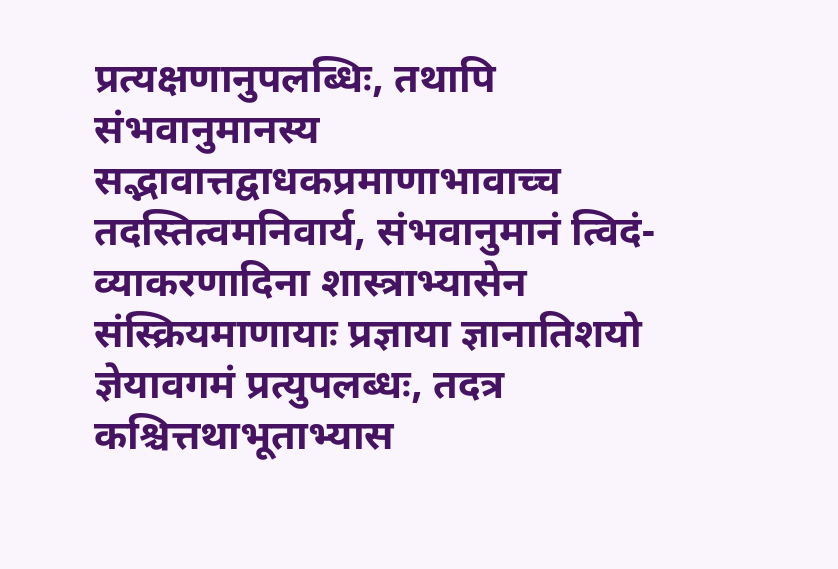प्रत्यक्षणानुपलब्धिः, तथापि संभवानुमानस्य सद्भावात्तद्वाधकप्रमाणाभावाच्च तदस्तित्वमनिवार्य, संभवानुमानं त्विदं-व्याकरणादिना शास्त्राभ्यासेन संस्क्रियमाणायाः प्रज्ञाया ज्ञानातिशयो ज्ञेयावगमं प्रत्युपलब्धः, तदत्र कश्चित्तथाभूताभ्यास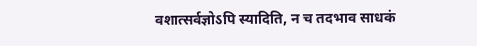वशात्सर्वज्ञोऽपि स्यादिति, न च तदभाव साधकं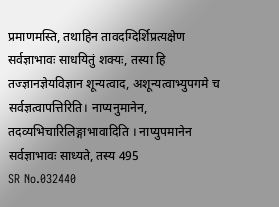प्रमाणमस्ति, तथाहिन तावदग्दिर्शिप्रत्यक्षेण सर्वज्ञाभावः साधयितुं शक्यः, तस्या हि तज्ज्ञानज्ञेयविज्ञान शून्यत्वाद, अशून्यत्वाभ्युपगमे च सर्वज्ञत्वापत्तिरिति। नाप्यनुमानेन, तदव्यभिचारिलिङ्गाभावादिति । नाप्युपमानेन सर्वज्ञाभावः साध्यते, तस्य 495
SR No.032440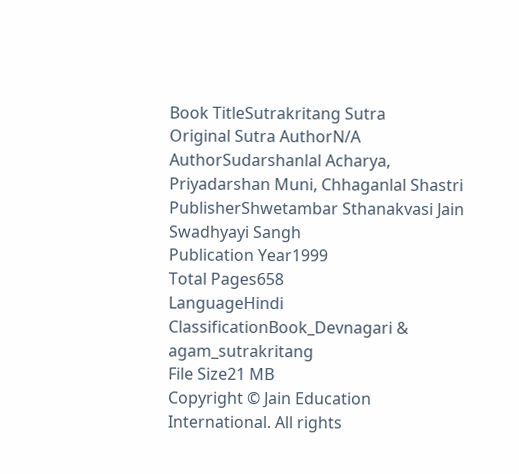Book TitleSutrakritang Sutra
Original Sutra AuthorN/A
AuthorSudarshanlal Acharya, Priyadarshan Muni, Chhaganlal Shastri
PublisherShwetambar Sthanakvasi Jain Swadhyayi Sangh
Publication Year1999
Total Pages658
LanguageHindi
ClassificationBook_Devnagari & agam_sutrakritang
File Size21 MB
Copyright © Jain Education International. All rights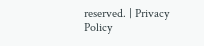reserved. | Privacy Policy